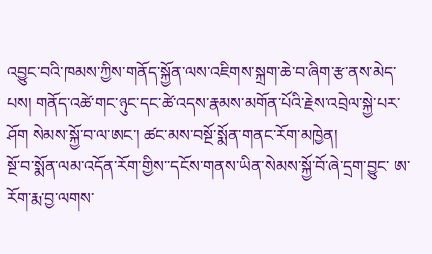འབྱུང་བའི་ཁམས་ཀྱིས་གནོད་སྐྱོན་ལས་འཇིགས་སྐྲག་ཆེ་བ་ཞིག་རྩ་ནས་མེད་པས། གནོད་འཚེ་གང་ཉུང་དང་ཚེ་འདས་རྣམས་མགོན་པོའི་རྗེས་འབྲེལ་སྐྱེ་པར་ཤོག སེམས་སྐྱོ་བ་ལ་ཨང་། ཚང་མས་བསྔོ་སྨོན་གནང་རོག་མཁྱེན།
སྔོ་བ་སྨོན་ལམ་འདོན་རོག་གྱིས་་དངོས་གནས་ཡིན་སེམས་སྐྱོ་བོ་ཞེ་དྲག་བྱུང་ ཨ་རོག་རྨ་བྱ་ལགས་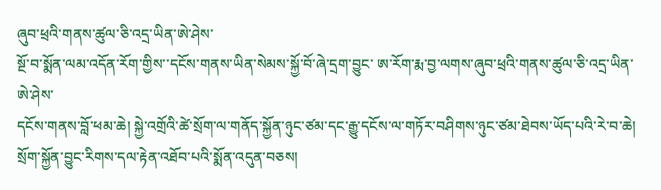ཞུབ་ཕྲའི་གནས་ཚུལ་ཅི་འདྲ་ཡིན་ཨེ་ཤེས་
སྔོ་བ་སྨོན་ལམ་འདོན་རོག་གྱིས་་དངོས་གནས་ཡིན་སེམས་སྐྱོ་བོ་ཞེ་དྲག་བྱུང་ ཨ་རོག་རྨ་བྱ་ལགས་ཞུབ་ཕྲའི་གནས་ཚུལ་ཅི་འདྲ་ཡིན་ཨེ་ཤེས་
དངོས་གནས་བློ་ཕམ་ཆེ། སྐྱེ་འགྲོའི་ཚེ་སྲོག་ལ་གནོད་སྐྱོན་ཉུང་ཙམ་དང་རྒྱུ་དངོས་ལ་གཏོར་བཤིགས་ཉུང་ཙམ་ཐེབས་ཡོད་པའི་རེ་བ་ཆེ། སྲོག་སྐྱོན་བྱུང་རིགས་དལ་རྟེན་འཐོབ་པའི་སྨོན་འདུན་བཅས།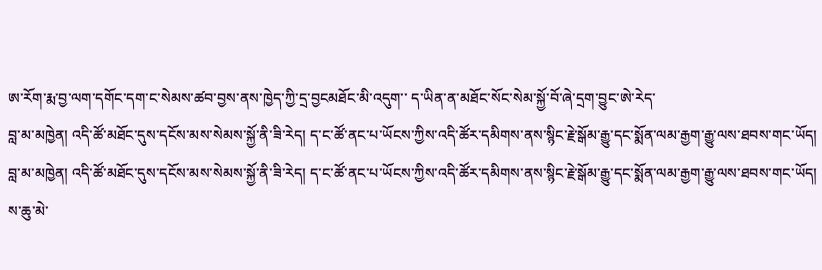ཨ་རོག་རྨ་བྱ་ལག་དགོང་དག་ང་སེམས་ཚབ་བྱས་ནས་ཁྱེད་ཀྱི་དྲ་བྱངམཐོང་མི་འདུག་་ ད་ཡིན་ན་མཐོང་སོང་སེམ་སྐྱོ་བོ་ཞེ་དྲག་བྱུང་ཨེ་རེད་
བླ་མ་མཁྱེན། འདི་ཚོ་མཐོང་དུས་དངོས་མས་སེམས་སྐྱོ་ནི་ཟི་རེད། ད་ང་ཚོ་ནང་པ་ཡོངས་ཀྱིས་འདི་ཚོར་དམིགས་ནས་སྙིང་རྗེ་སྒོམ་རྒྱུ་དང་སྨོན་ལམ་རྒྱག་རྒྱུ་ལས་ཐབས་གང་ཡོད།
བླ་མ་མཁྱེན། འདི་ཚོ་མཐོང་དུས་དངོས་མས་སེམས་སྐྱོ་ནི་ཟི་རེད། ད་ང་ཚོ་ནང་པ་ཡོངས་ཀྱིས་འདི་ཚོར་དམིགས་ནས་སྙིང་རྗེ་སྒོམ་རྒྱུ་དང་སྨོན་ལམ་རྒྱག་རྒྱུ་ལས་ཐབས་གང་ཡོད།
ས་ཆུ་མེ་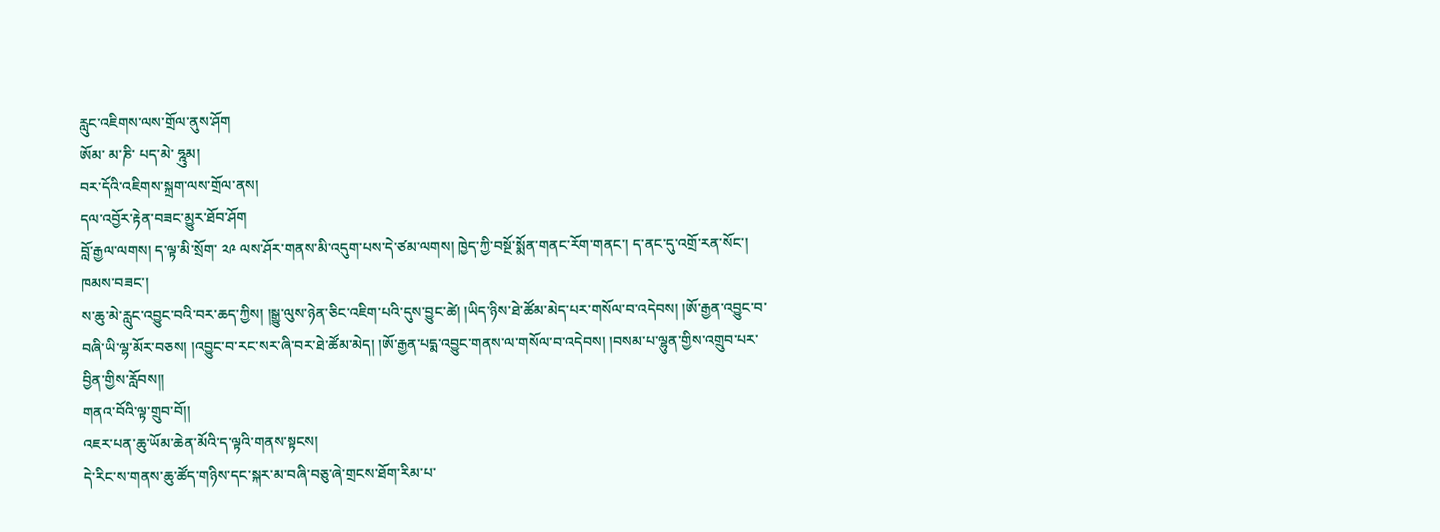རླུང་འཇིགས་ལས་གྲོལ་ནུས་ཤོག
ཨོམ་ མ་ཎི་ པད་མེ་ ཧྰུམ།
བར་དོའི་འཇིགས་སྐྲག་ལས་གྲོལ་ནས།
དལ་འབྱོར་རྟེན་བཟང་མྱུར་ཐོབ་ཤོག
བློ་རྒྱལ་ལགས། ད་ལྟ་མི་སྲོག་ ༢༩ ལས་ཤོར་གནས་མི་འདུག་པས་དེ་ཙམ་ལགས། ཁྱེད་ཀྱི་བསྔོ་སྨོན་གནང་རོག་གནང་། ད་ནང་དུ་འགྲོ་རན་སོང་། ཁམས་བཟང་།
ས་ཆུ་མེ་རླུང་འབྱུང་བའི་བར་ཆད་ཀྱིས། །སྒྱུ་ལུས་ཉེན་ཅིང་འཇིག་པའི་དུས་བྱུང་ཚེ། །ཡིད་ཉིས་ཐེ་ཚོམ་མེད་པར་གསོལ་བ་འདེབས། །ཨོ་རྒྱན་འབྱུང་བ་བཞི་ཡི་ལྷ་མོར་བཅས། །འབྱུང་བ་རང་སར་ཞི་བར་ཐེ་ཚོམ་མེད། །ཨོ་རྒྱན་པདྨ་འབྱུང་གནས་ལ་གསོལ་བ་འདེབས། །བསམ་པ་ལྷུན་གྱིས་འགྲུབ་པར་བྱིན་གྱིས་རློབས།།
གནའ་བོའི་ལྟ་གྲུབ་བོ།།
འཇར་པན་ཆུ་ཡོམ་ཆེན་མོའི་ད་ལྟའི་གནས་སྟངས།
དེ་རིང་ས་གནས་ཆུ་ཚོད་གཉིས་དང་སྐར་མ་བཞི་བཅུ་ཞེ་གྲངས་ཐོག་རིམ་པ་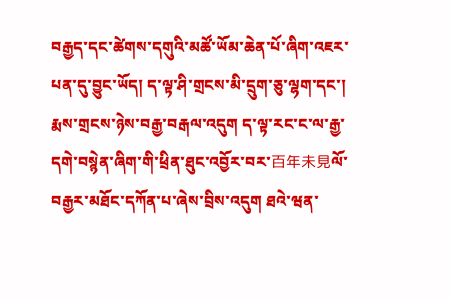བརྒྱད་དང་ཚེགས་དགུའི་མཚོ་ཡོམ་ཆེན་པོ་ཞིག་འཇར་པན་དུ་བྱུང་ཡོད། ད་ལྟ་ཤི་གྲངས་མི་དྲུག་ཅུ་ལྷག་དང་། རྨས་གྲངས་ཉེས་བརྒྱ་བརྒལ་འདུག ད་ལྟ་རང་ང་ལ་རྒྱ་དགེ་བསྙེན་ཞིག་གི་ཕྲིན་ཐུང་འབྱོར་བར་百年未見ལོ་བརྒྱར་མཐོང་དཀོན་པ་ཞེས་བྲིས་འདུག ཐའེ་ཝན་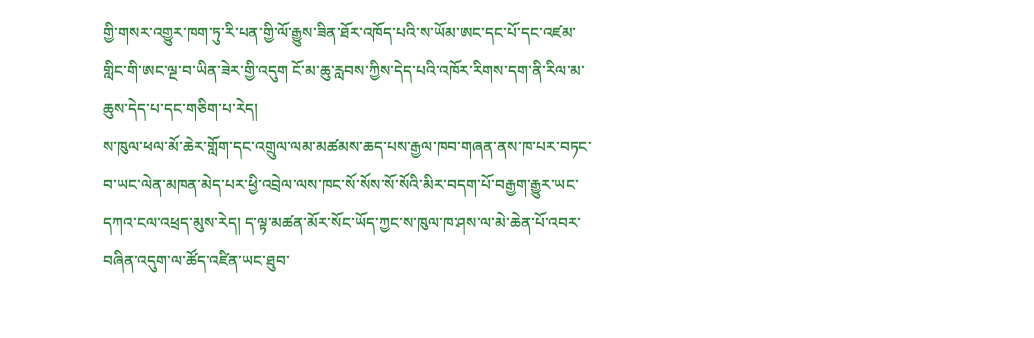གྱི་གསར་འགྱུར་ཁག་ཏུ་རི་པན་གྱི་ལོ་རྒྱུས་ཟིན་ཐོར་འཁོད་པའི་ས་ཡོམ་ཨང་དང་པོ་དང་འཛམ་གླིང་གི་ཨང་ལྔ་བ་ཡིན་ཟེར་གྱི་འདུག ངོ་མ་ཆུ་རླབས་ཀྱིས་དེད་པའི་འཁོར་རིགས་དག་ནི་རིལ་མ་ཆུས་དེད་པ་དང་གཅིག་པ་རེད།
ས་ཁུལ་ཕལ་མོ་ཆེར་གློག་དང་འགྲུལ་ལམ་མཚམས་ཆད་པས་རྒྱལ་ཁབ་གཞན་ནས་ཁ་པར་བཏང་བ་ཡང་ལེན་མཁན་མེད་པར་ཕྱི་འབྲེལ་ལས་ཁང་སོ་སོས་སོ་སོའི་མིར་བདག་པོ་བརྒྱག་རྒྱུར་ཡང་དཀའ་ངལ་འཕྲད་མུས་རེད། ད་ལྟ་མཚན་མོར་སོང་ཡོད་ཀྱང་ས་ཁུལ་ཁ་ཤས་ལ་མེ་ཆེན་པོ་འབར་བཞིན་འདུག་ལ་ཚོད་འཛིན་ཡང་ཐུབ་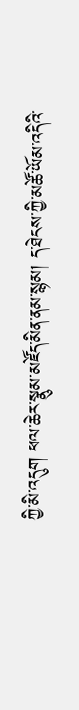ཀྱི་མི་འདུག ཕལ་ཆེར་སྣུམ་མཛོད་མིན་ནམ་སྙམ། ད་ཐེངས་ཀྱི་མཚོ་ཡོམ་འདིའི་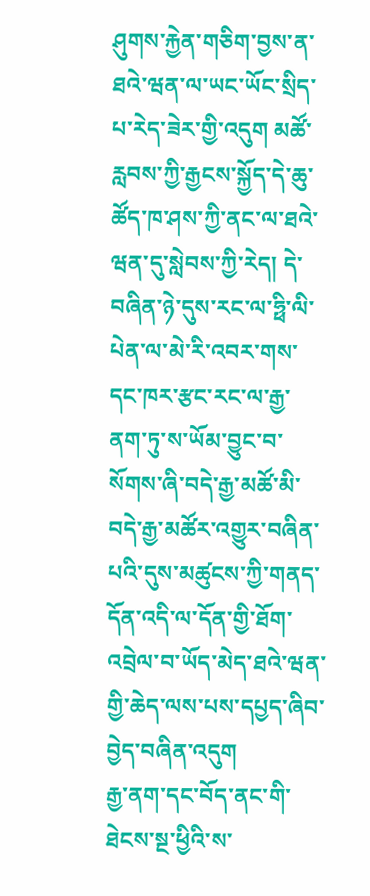ཤུགས་རྐྱེན་གཅིག་བྱས་ན་ཐའེ་ཝན་ལ་ཡང་ཡོང་སྲིད་པ་རེད་ཟེར་གྱི་འདུག མཚོ་རླབས་ཀྱི་རྒྱངས་སྐྱོད་དེ་ཆུ་ཚོད་ཁ་ཤས་ཀྱི་ནང་ལ་ཐའེ་ཝན་དུ་སླེབས་ཀྱི་རེད། དེ་བཞིན་ཉེ་དུས་རང་ལ་ཧྥི་ལི་པེན་ལ་མེ་རི་འབར་གས་དང་ཁར་རྩང་རང་ལ་རྒྱ་ནག་ཏུ་ས་ཡོམ་བྱུང་བ་སོགས་ཞི་བདེ་རྒྱ་མཚོ་མི་བདེ་རྒྱ་མཚོར་འགྱུར་བཞིན་པའི་དུས་མཚུངས་ཀྱི་གནད་དོན་འདི་ལ་དོན་གྱི་ཐོག་འབྲེལ་བ་ཡོད་མེད་ཐའེ་ཝན་གྱི་ཆེད་ལས་པས་དཔྱད་ཞིབ་བྱེད་བཞིན་འདུག
རྒྱ་ནག་དང་བོད་ནང་གི་ཐེངས་སྔ་ཕྱིའི་ས་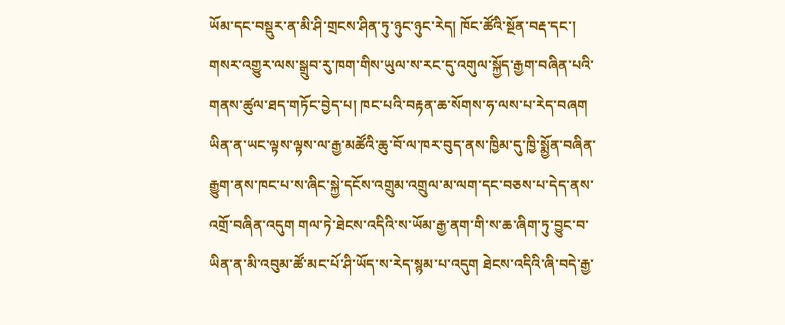ཡོམ་དང་བསྡུར་ན་མི་ཤི་གྲངས་ཤིན་ཏུ་ཉུང་ཉུང་རེད། ཁོང་ཚོའི་སྔོན་བརྡ་དང་།
གསར་འགྱུར་ལས་སྒྲུབ་རུ་ཁག་གིས་ཡུལ་ས་རང་དུ་འགུལ་སྐྱོད་རྒྱག་བཞིན་པའི་གནས་ཚུལ་ཐད་གཏོང་བྱེད་པ། ཁང་པའི་བརྟན་ཆ་སོགས་ཧ་ལས་པ་རེད་བཞག ཡིན་ན་ཡང་ལྟས་ལྟས་ལ་རྒྱ་མཚོའི་ཆུ་བོ་ལ་ཁར་བུད་ནས་ཁྱིམ་དུ་ཁྱི་སྨྱོན་བཞིན་རྒྱུག་ནས་ཁང་པ་ས་ཞིང་སྐྱེ་དངོས་འགྲུམ་འགྲུལ་མ་ལག་དང་བཅས་པ་དེད་ནས་འགྲོ་བཞིན་འདུག གལ་ཏེ་ཐེངས་འདིའི་ས་ཡོམ་རྒྱ་ནག་གི་ས་ཆ་ཞིག་ཏུ་བྱུང་བ་ཡིན་ན་མི་འབུམ་ཚོ་མང་པོ་ཤི་ཡོད་ས་རེད་སྙམ་པ་འདུག ཐེངས་འདིའི་ཞི་བདེ་རྒྱ་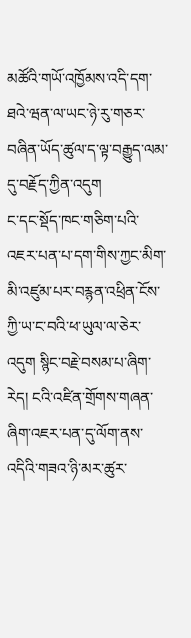མཚོའི་གཡོ་འཁྱོམས་འདི་དག་ཐའེ་ཝན་ལ་ཡང་ཉེ་རུ་གཅར་བཞིན་ཡོད་ཚུལ་ད་ལྟ་བརྒྱུད་ལམ་དུ་བརྗོད་ཀྱིན་འདུག
ང་དང་སྡོད་ཁང་གཅིག་པའི་འཇར་པན་པ་དག་གིས་ཀྱང་མིག་མི་འཛུམ་པར་བརྙན་འཕྲིན་ངོས་ཀྱི་ཡ་ང་བའི་ཕ་ཡུལ་ལ་ཅེར་འདུག སྙིང་བརྗེ་བསམ་པ་ཞིག་རེད། ངའི་འཛིན་གྲོགས་གཞན་ཞིག་འཇར་པན་དུ་ལོག་ནས་འདིའི་གཟའ་ཉི་མར་ཚུར་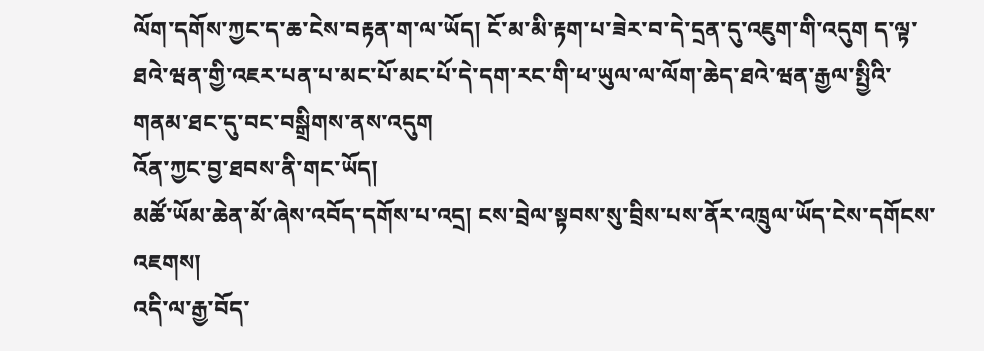ལོག་དགོས་ཀྱང་ད་ཆ་ངེས་བརྟན་ག་ལ་ཡོད། ངོ་མ་མི་རྟག་པ་ཟེར་བ་དེ་དྲན་དུ་འཇུག་གི་འདུག ད་ལྟ་ཐའེ་ཝན་གྱི་འཇར་པན་པ་མང་པོ་མང་པོ་དེ་དག་རང་གི་ཕ་ཡུལ་ལ་ལོག་ཆེད་ཐའེ་ཝན་རྒྱལ་སྤྱིའི་གནམ་ཐང་དུ་བང་བསྒྲིགས་ནས་འདུག
འོན་ཀྱང་བྱ་ཐབས་ནི་གང་ཡོད།
མཚོ་ཡོམ་ཆེན་མོ་ཞེས་འབོད་དགོས་པ་འདྲ། ངས་བྲེལ་སྟབས་སུ་བྲིས་པས་ནོར་འཁྲུལ་ཡོད་ངེས་དགོངས་འཇགས།
འདི་ལ་རྒྱ་བོད་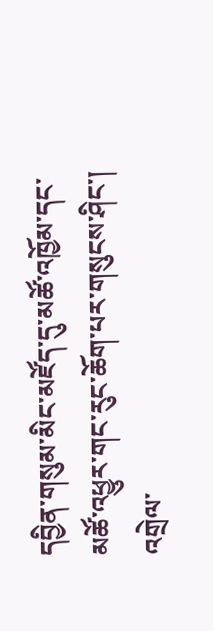དབྱིན་གསུམ་མིང་མཛོད་དུ་མཚོ་འཁྱོམ་དང་མཚོ་འཕྱུར་གང་རུང་ཆོག་པར་གསུངས་ཤིང་། འགྲེལ་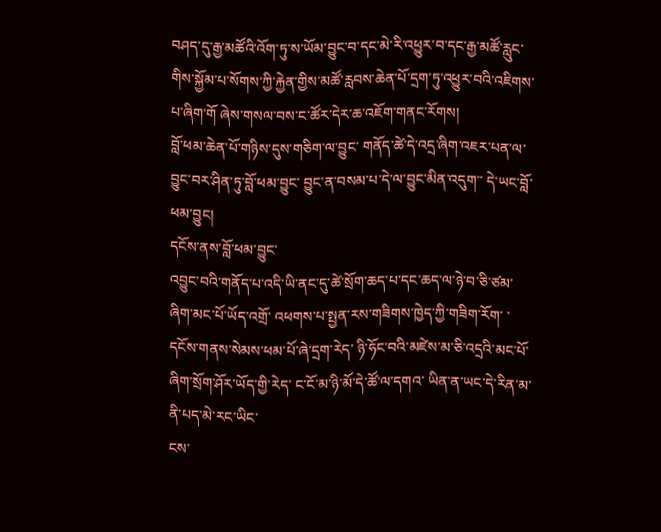བཤད་དུ་རྒྱ་མཚོའི་འོག་ཏུ་ས་ཡོམ་བྱུང་བ་དང་མེ་རི་འཕྱུར་བ་དང་རྒྱ་མཚོ་རླུང་གིས་སྐྱོམ་པ་སོགས་ཀྱི་རྐྱེན་གྱིས་མཚོ་རླབས་ཆེན་པོ་དྲག་ཏུ་འཕྱུར་བའི་འཇིགས་པ་ཞིག་གོ ཞེས་གསལ་བས་ང་ཚོར་དེར་ཆ་འཇོག་གནང་རོགས།
བློ་ཕམ་ཆེན་པོ་གཉིས་དུས་གཅིག་ལ་བྱུང་ གནོད་ཚེ་དེ་འདྲ་ཞིག་འཇར་པན་ལ་བྱུང་བར་ཤིན་ཏུ་བློ་ཕམ་བྱུང་ བྱུང་ན་བསམ་པ་དེ་ལ་བྱུང་མིན་འདུག་་ དེ་ཡང་བློ་ཕམ་བྱུང།
དངོས་ནས་བློ་ཕམ་བྱུང་
འབྱུང་བའི་གནོད་པ་འདི་ཡི་ནང་དུ་ཚེ་སྲོག་ཆད་པ་དང་ཆད་ལ་ཉེ་བ་ཅི་ཙམ་ཞིག་མང་པོ་ཡོད་འགྲོ་ འཕགས་པ་སྤྱན་རས་གཟིགས་ཁྱེད་ཀྱི་གཟིག་རོག་ ་དངོས་གནས་སེམས་ཕམ་པོ་ཞེ་དྲག་རེད་ ཉི་ཧོང་བའི་མཛེས་མ་ཅི་འདྲའི་མང་པོ་ཞིག་སྲོག་ཤོར་ཡོད་གྱི་རེད་ ང་ངོ་མ་ཉི་མོ་དེ་ཚོ་ལ་དགའ་ ཡིན་ན་ཡང་དེ་རིན་མ་ནི་པད་མེ་རང་ཡིང་
ངས་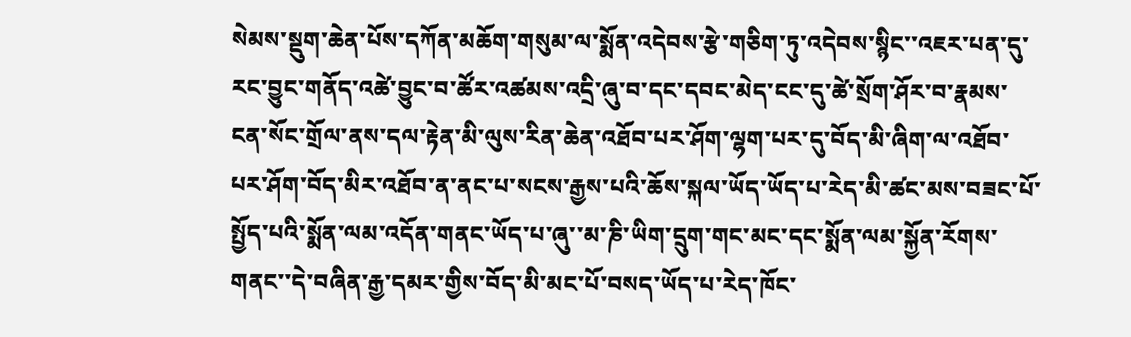སེམས་སྡུག་ཆེན་པོས་དཀོན་མཆོག་གསུམ་ལ་སྨོན་འདེབས་རྩེ་གཅིག་ཏུ་འདེབས་སྙིང་་འཇར་པན་དུ་རང་བྱུང་གནོད་འཚེ་བྱུང་བ་ཚོར་འཚམས་འདྲི་ཞུ་བ་དང་དབང་མེད་ངང་དུ་ཚེ་སྲོག་ཤོར་བ་རྣམས་ངན་སོང་གྲོལ་ནས་དལ་རྟེན་མི་ལུས་རིན་ཆེན་འཐོབ་པར་ཤོག་ལྷག་པར་དུ་བོད་མི་ཞིག་ལ་འཐོབ་པར་ཤོག་བོད་མིར་འཐོབ་ན་ནང་པ་སངས་རྒྱས་པའི་ཆོས་སྐལ་ཡོད་ཡོད་པ་རེད་མི་ཚང་མས་བཟང་པོ་སྤྱོད་པའི་སྨོན་ལམ་འདོན་གནང་ཡོད་པ་ཞུ་་མ་ཎི་ཡིག་དྲུག་གང་མང་དང་སྨོན་ལམ་སྐྱོན་རོགས་གནང་་དེ་བཞིན་རྒྱ་དམར་གྱིས་བོད་མི་མང་པོ་བསད་ཡོད་པ་རེད་ཁོང་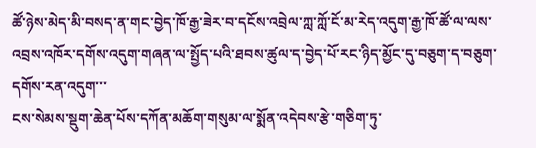ཚོ་ཉེས་མེད་མི་བསད་ན་གང་བྱེད་ཁོ་རྒྱ་ཟེར་བ་དངོས་འབྲེལ་ཀླ་ཀློ་ངོ་མ་རེད་འདུག་རྒྱ་ཁོ་ཚོ་ལ་ལས་འབྲས་འཁོར་དགོས་འདུག་གཞན་ལ་སྤྱོད་པའི་ཐབས་ཚུལ་ད་བྱེད་པོ་རང་ཉིད་མྱོང་དུ་བཅུག་ད་བཅུག་དགོས་རན་འདུག་་་
ངས་སེམས་སྡུག་ཆེན་པོས་དཀོན་མཆོག་གསུམ་ལ་སྨོན་འདེབས་རྩེ་གཅིག་ཏུ་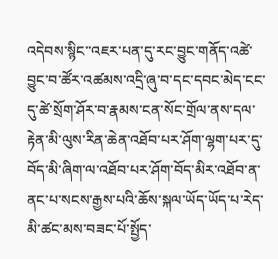འདེབས་སྙིང་་འཇར་པན་དུ་རང་བྱུང་གནོད་འཚེ་བྱུང་བ་ཚོར་འཚམས་འདྲི་ཞུ་བ་དང་དབང་མེད་ངང་དུ་ཚེ་སྲོག་ཤོར་བ་རྣམས་ངན་སོང་གྲོལ་ནས་དལ་རྟེན་མི་ལུས་རིན་ཆེན་འཐོབ་པར་ཤོག་ལྷག་པར་དུ་བོད་མི་ཞིག་ལ་འཐོབ་པར་ཤོག་བོད་མིར་འཐོབ་ན་ནང་པ་སངས་རྒྱས་པའི་ཆོས་སྐལ་ཡོད་ཡོད་པ་རེད་མི་ཚང་མས་བཟང་པོ་སྤྱོད་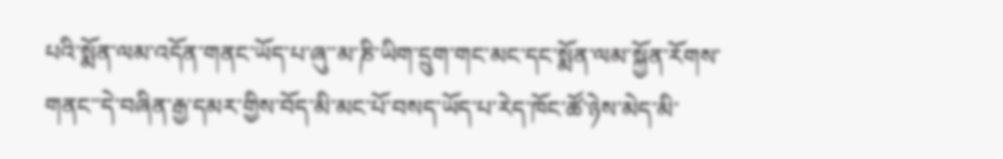པའི་སྨོན་ལམ་འདོན་གནང་ཡོད་པ་ཞུ་་མ་ཎི་ཡིག་དྲུག་གང་མང་དང་སྨོན་ལམ་སྐྱོན་རོགས་གནང་་དེ་བཞིན་རྒྱ་དམར་གྱིས་བོད་མི་མང་པོ་བསད་ཡོད་པ་རེད་ཁོང་ཚོ་ཉེས་མེད་མི་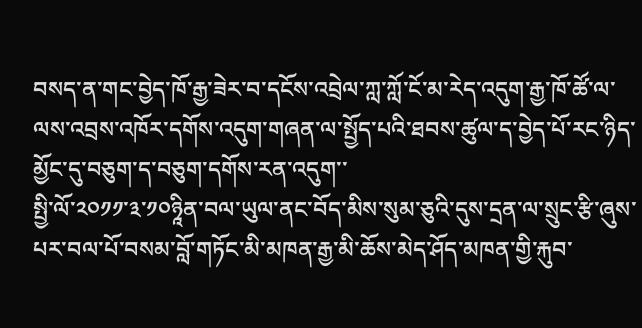བསད་ན་གང་བྱེད་ཁོ་རྒྱ་ཟེར་བ་དངོས་འབྲེལ་ཀླ་ཀློ་ངོ་མ་རེད་འདུག་རྒྱ་ཁོ་ཚོ་ལ་ལས་འབྲས་འཁོར་དགོས་འདུག་གཞན་ལ་སྤྱོད་པའི་ཐབས་ཚུལ་ད་བྱེད་པོ་རང་ཉིད་མྱོང་དུ་བཅུག་ད་བཅུག་དགོས་རན་འདུག་་
སྤྱི་ལོ་༢༠༡༡་༣་༡༠ཉཱིན་བལ་ཡུལ་ནང་བོད་མིས་སུམ་ཅུའི་དུས་དྲན་ལ་སྲུང་རྩི་ཞུས་པར་བལ་པོ་བསམ་བློ་གཏོང་མི་མཁན་རྒྱ་མི་ཆོས་མེད་ཤོད་མཁན་གྱི་རྐུབ་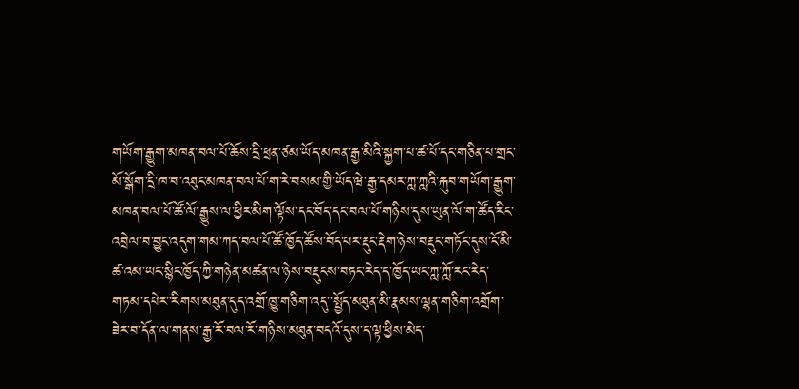གཡོག་རྒྱུག་མཁན་བལ་པོ་ཆོས་དྲི་ཕྲན་ཙམ་ཡོད་མཁན་རྒྱ་མིའི་སྐྱག་པ་ཚ་པོ་དང་གཅིན་པ་གྲང་མོ་སྒོག་དྲི་ཁ་བ་འཐུང་མཁན་བལ་པོ་ག་རེ་བསམ་གྱི་ཡོད་ཝེ་རྒྱ་དམར་ཀླ་ཀླའི་རྐུབ་གཡོག་རྒྱུག་མཁན་བལ་པོ་ཚོ་ལོ་རྒྱུས་ལ་ཕྱིར་མིག་ལྟོས་དང་བོད་དང་བལ་པོ་གཉིས་དུས་ཡུན་ལོ་ག་ཚོད་རིང་འབྲེལ་བ་བྱུང་འདུག་གམ་ཀད་བལ་པོ་ཚོ་ཁྱོད་ཚོས་བོད་པར་རྡུང་རྡེག་ཉེས་བརྡུང་གཏོང་དུས་ངོ་མི་ཚ་འམ་ཡང་སྙིང་ཁྱོད་ཀྱི་གཉེན་མཚན་ལ་ཉེས་བརྡུངས་བཏང་རེད་ད་ཁྱོད་ཡང་ཀླ་ཀློ་རང་རེད་གཏམ་དཔེར་་རིགས་མཐུན་དུད་འགྲོ་ཁྱུ་གཅིག་འདུ་་སྤྱོད་མཐུན་མི་རྣམས་ལྷན་གཅིག་འགྲོག་ཟེར་བ་དོན་ལ་གནས་རྒྱ་རོ་བལ་རོ་གཉིས་མཐུན་བདའོ་དུས་ད་ལྟ་ཕྱིས་མེད་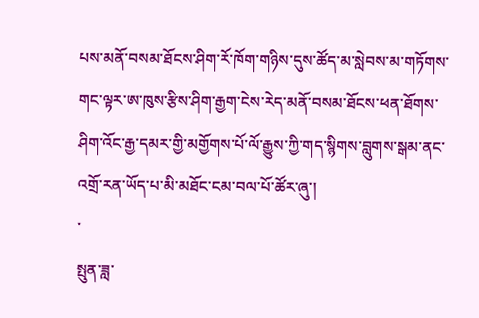པས་མནོ་བསམ་ཐོངས་ཤིག་རོ་ཁོག་གཉིས་དུས་ཚོད་མ་སླེབས་མ་གཏོགས་གང་ལྟར་ཨ་ཁུས་རྩིས་ཤིག་རྒྱག་ངེས་རེད་མནོ་བསམ་ཐོངས་ཕན་ཐོགས་ཤིག་འོང་རྒྱ་དམར་གྱི་མགྱོགས་པོ་ལོ་རྒྱུས་ཀྱི་གད་སྙིགས་བླུགས་སྒམ་ནང་འགྲོ་རན་ཡོད་པ་མི་མཐོང་ངམ་བལ་པོ་ཚོར་ཞུ་།
་
སྤུན་ཟླ་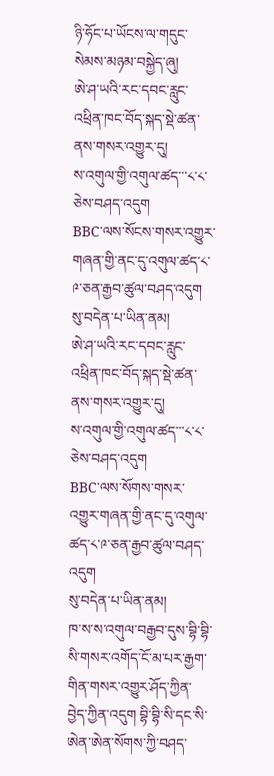ཉི་ཧོང་པ་ཡོངས་ལ་གདུང་སེམས་མཉམ་བསྐྱེད་ཞུ།
ཨེ་ཤ་ཡའི་རང་དབང་རླུང་འཕྲིན་ཁང་བོད་སྐད་སྡེ་ཚན་ནས་གསར་འགྱུར་དུ།
ས་འགུལ་གྱི་འགུལ་ཚད་་་༨་༨་ཅེས་བཤད་འདུག
BBC་ལས་སོངས་གསར་འགྱུར་གཞན་གྱི་ནང་དུ་འགུལ་ཚད་༨་༩་ཅན་རྒྱབ་ཚུལ་བཤད་འདུག
སུ་བདེན་པ་ཡིན་ནམ།
ཨེ་ཤ་ཡའི་རང་དབང་རླུང་འཕྲིན་ཁང་བོད་སྐད་སྡེ་ཚན་ནས་གསར་འགྱུར་དུ།
ས་འགུལ་གྱི་འགུལ་ཚད་་་༨་༨་ཅེས་བཤད་འདུག
BBC་ལས་སོགས་གསར་འགྱུར་གཞན་གྱི་ནང་དུ་འགུལ་ཚད་༨་༩་ཅན་རྒྱབ་ཚུལ་བཤད་འདུག
སུ་བདེན་པ་ཡིན་ནམ།
ཁ་ས་ས་འགུལ་བརྒྱབ་དུས་བྷི་བྷི་སི་གསར་འགོད་ངོ་མ་པར་རྒྱག་གིན་གསར་འགྱུར་ཤོད་ཀྱིན་བྱེད་ཀྱིན་འདུག བྷི་བྷི་སི་དང་སི་ཨེན་ཨེན་སོགས་ཀྱི་བཤད་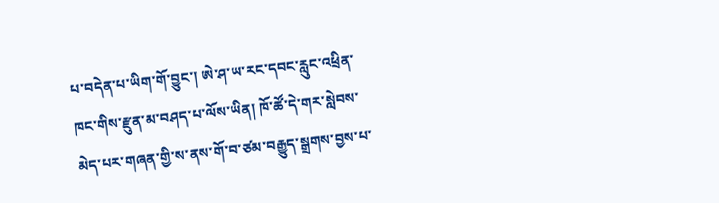པ་བདེན་པ་ཡིག་གོ་བྱུང་། ཨེ་ཤ་ཡ་རང་དབང་རླུང་འཕྲིན་ཁང་གིས་རྫུན་མ་བཤད་པ་ལོས་ཡིན། ཁོ་ཚོ་དེ་གར་སླེབས་མེད་པར་གཞན་གྱི་ས་ནས་གོ་བ་ཙམ་བརྒྱུད་སྒྲགས་བྱས་པ་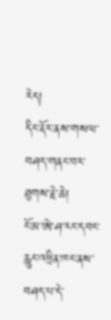རེད།
དིང་རྡོར་ནས་གསལ་བཤད་གནང་བར་ཐུགས་རྗེ་ཆེ།
ངོ་མ་ཨེ་ཤ་རང་དབང་རླུང་འཕྲིན་ཁང་ནས་བཤད་པ་དེ་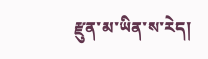རྫུན་མ་ཡིན་ས་རེད།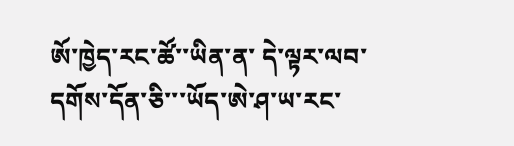ཨོ་ཁྱེད་རང་ཚོ་་ཡིན་ན་ དེ་ལྟར་ལབ་དགོས་དོན་ཅི་་་ཡོད་ཨེ་ཤ་ཡ་རང་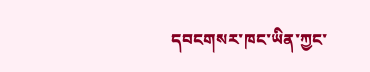དབངགསར་ཁང་ཡིན་ཀྱང་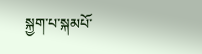སྐྱག་པ་སྐམཔོ་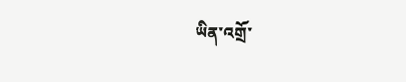ཡིན་འགྲོ་